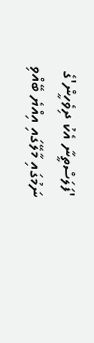'ފަލަސްތީނާ އެކު ދިވެހީން'ގެ ނަމުގައި މާލޭގައި އިއްޔެ ބޭއްވި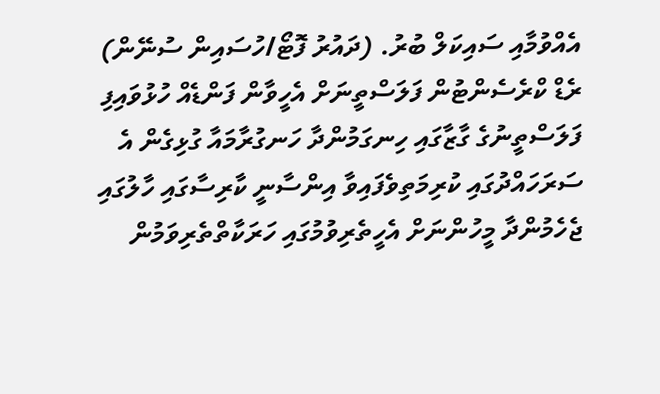އެއްވުމާއި ސައިކަލް ބުރު. (ދައުރު ފޮޓޯ/ހުސައިން ސުނޭން)
ރެޑް ކްރެސެންޓުން ފަލަސްތީނަށް އެހީވާން ފަންޑެއް ހުޅުވައިފި
ފަލަސްތީނުގެ ގާޒާގައި ހިނގަމުންދާ ހަނގުރާމައާ ގުޅިގެން އެ ސަރަހައްދުގައި ކުރިމަތިވެފައިވާ އިންސާނީ ކާރިސާގައި ހާލުގައި ޖެހެމުންދާ މީހުންނަށް އެހީތެރިވުމުގައި ހަރަކާތްތެރިވަމުން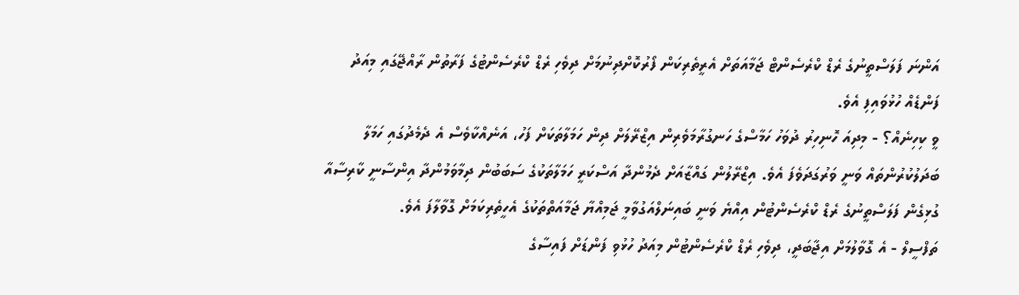އަންނަ ފަލަސްތީނުގެ ރެޑް ކްރެސެންޓް ޖަމާއަތަށް އެރީތެރިކަން ފޯރުކޮށްދިނުމަށް ދިވެހި ރެޑް ކްރެސެންޓުގެ ފަރާތުން ރާއްޖޭގައި މިއަދު ފަންޑެއް ހުޅުވައިފި އެވެ.
ވީ ކިހިނެއް؟ - މިދިއަ ހޮނިހިރު ދުވަހު ހަމާސްގެ ހަނގުރާމަވެރިން އިޒްރޭލަށް ދިން ހަމަލާތަކަށް ފަހު، އަނެއްކާވެސް އެ ދެމެދުގައި ހަމަލާ ބަދަލުކުރުންތައް ވަނީ ވަރުގަދަވެފަ އެވެ. އިޒްރޭލުން ގައްޒާއަށް ދެމުންދާ އަސްކަރީ ހަމަލާތަކުގެ ސަބަބުން ދިމާވަމުންދާ އިންސާނީ ކާރިސާއާ ގުޅިގެން ފަލަސްތީނުގެ ރެޑް ކްރެސެންޓުން އިއްޔެ ވަނީ ބައިނަލްއަގުވާމީ ޖަމިއްޔާ ޖަމާއަތްތަކުގެ އެހީތެރިކަމަށް ގޮވާލާފަ އެވެ.
ތަފްސީލް - އެ ގޮވާލުމަށް އިޖާބަދީ، ދިވެހި ރެޑް ކްރެސެންޓުން މިއަދު ހުޅުވި ފަންޑަށް ފައިސާގެ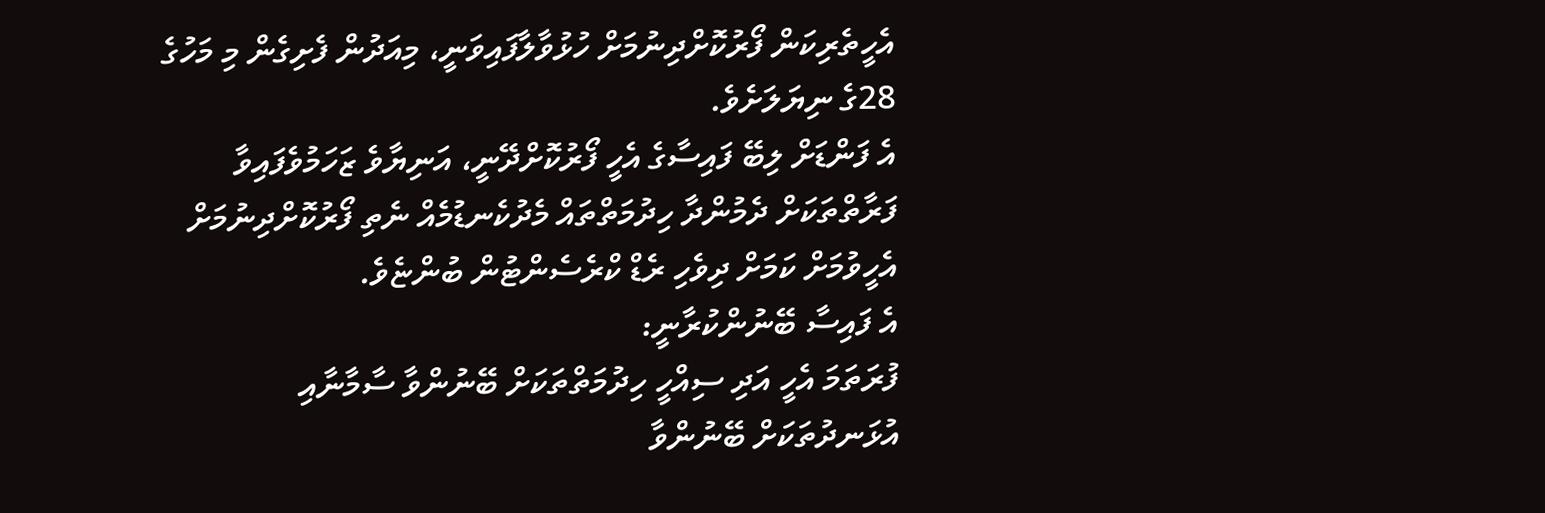އެހީތެރިކަން ފޯރުކޮށްދިނުމަށް ހުޅުވާލާފައިވަނީ، މިއަދުން ފެށިގެން މި މަހުގެ 28ގެ ނިޔަލަށެވެ.
އެ ފަންޑަށް ލިބޭ ފައިސާގެ އެހީ ފޯރުކޮށްދޭނީ، އަނިޔާވެ ޒަހަމުވެފައިވާ ފަރާތްތަކަށް ދެމުންދާ ހިދުމަތްތައް މެދުކެނޑުމެއް ނެތި ފޯރުކޮށްދިނުމަށް އެހީވުމަށް ކަމަށް ދިވެހި ރެޑް ކްރެސެންޓުން ބުންޏެވެ.
އެ ފައިސާ ބޭނުންކުރާނީ:
ފުރަތަމަ އެހީ އަދި ސިއްހީ ހިދުމަތްތަކަށް ބޭނުންވާ ސާމާނާއި އުޅަނދުތަކަށް ބޭނުންވާ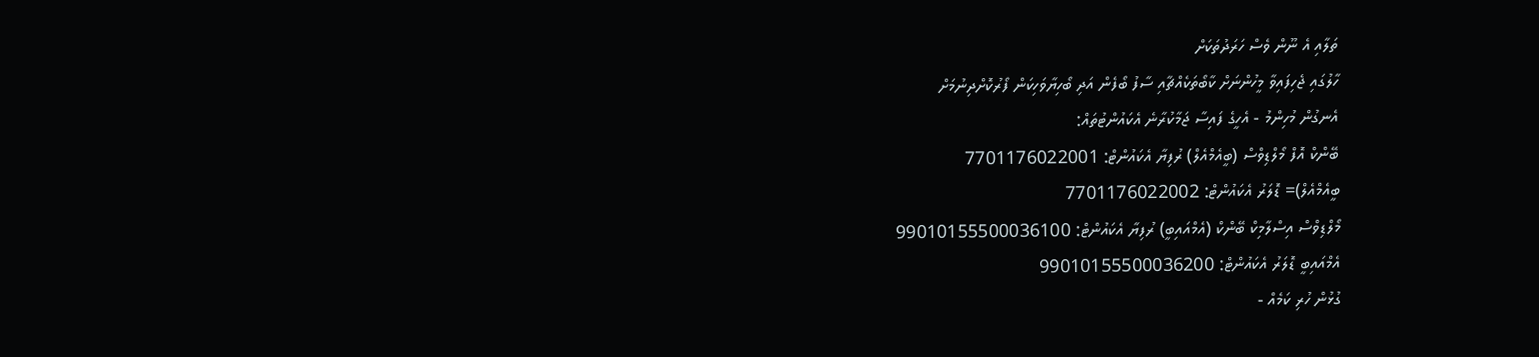ތަލާއި އެ ނޫން ވެސް ހަރަދުތަކަށް
ހާލުގައި ޖެހިފައިވާ މީހުންނަށް ކާބޯތަކެއްޗާއި ސާފު ބޯފެން އަދި ބޯހިޔާވަހިކަން ފޯރުކޮށްދިނުމަށް
އެނގުން މުހިންމު - އެހީގެ ފައިސާ ޖަމާކުރާނެ އެކައުންޓުތައް:
ބޭންކް އޮފް މޯލްޑިވްސް (ބީއެމްއެލް) ރުފިޔާ އެކައުންޓް: 7701176022001
ބީއެމްއެލް)= ޑޮލަރު އެކައުންޓް: 7701176022002
މޯލްޑިވްސް އިސްލާމިކް ބޭންކް (އެމްއައިބީ) ރުފިޔާ އެކައުންޓް: 99010155500036100
އެމްއައިބީ ޑޮލަރު އެކައުންޓް: 99010155500036200
ގުޅުން ހުރި ކަމެއް -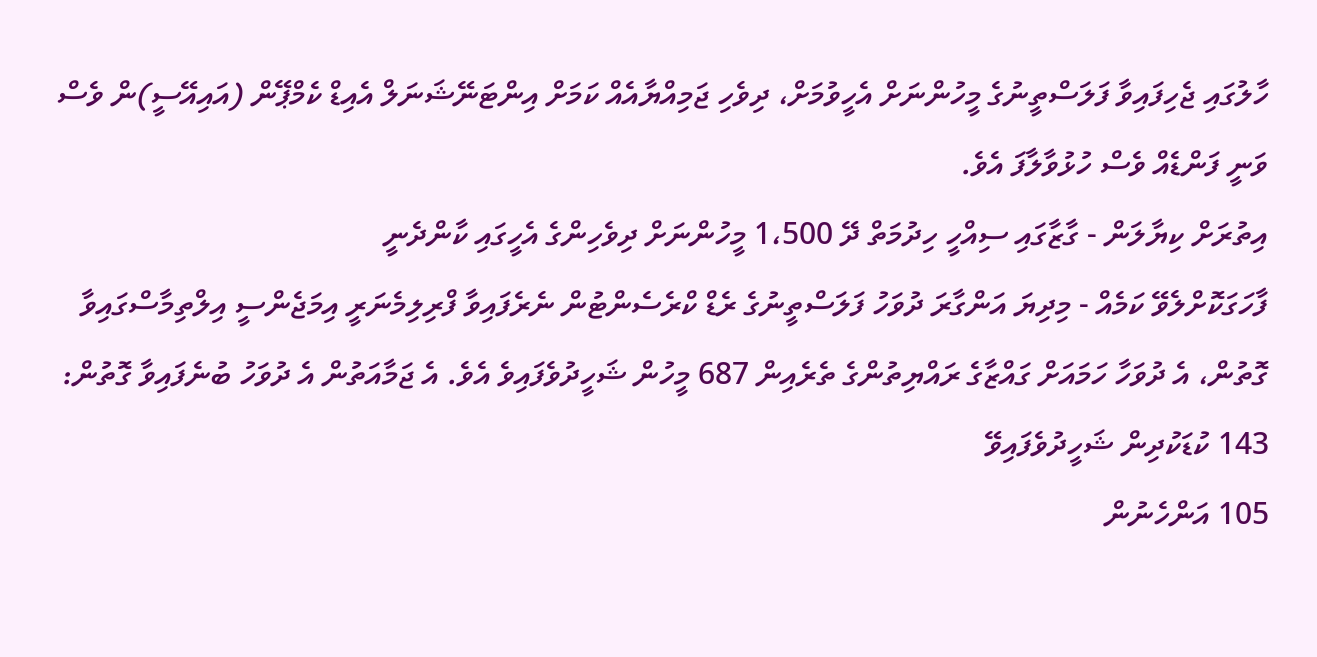ހާލުގައި ޖެހިފައިވާ ފަލަސްތީނުގެ މީހުންނަށް އެހީވުމަށް، ދިވެހި ޖަމިއްޔާއެއް ކަމަށް އިންޓަނޭޝަނަލް އެއިޑް ކެމްޕޭން (އައިއޭސީ)ން ވެސް ވަނީ ފަންޑެއް ވެސް ހުޅުވާލާފަ އެވެ.
އިތުރަށް ކިޔާލަން - ގާޒާގައި ސިއްހީ ހިދުމަތް ދޭ 1،500 މީހުންނަށް ދިވެހިންގެ އެހީގައި ކާންދެނީ
ފާހަގަކޮށްލެވޭ ކަމެއް - މިދިޔަ އަންގާރަ ދުވަހު ފަލަސްތީނުގެ ރެޑް ކްރެސެންޓުން ނެރެފައިވާ ފްރިލިމެނަރީ އިމަޖެންސީ އިލްތިމާސްގައިވާ ގޮތުން، އެ ދުވަހާ ހަމައަށް ގައްޒާގެ ރައްޔިތުންގެ ތެރެއިން 687 މީހުން ޝަހީދުވެފައިވެ އެވެ. އެ ޖަމާއަތުން އެ ދުވަހު ބުނެފައިވާ ގޮތުން:
143 ކުޑަކުދިން ޝަހީދުވެފައިވޭ
105 އަންހެނުން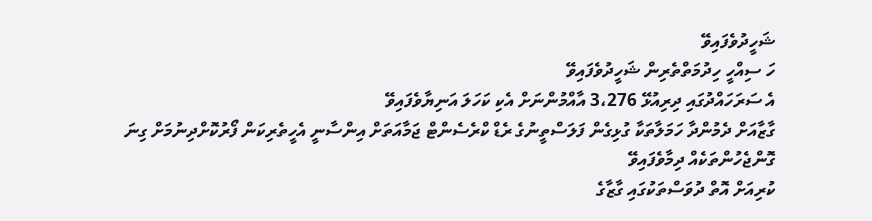ޝަހީދުވެފައިވޭ
ހަ ސިއްހީ ހިދުމަތްތެރިން ޝަހީދުވެފައިވޭ
އެ ސަރަހައްދުގައި ދިރިއުޅޭ 3،276 އާއްމުންނަށް އެކި ކަހަލަ އަނިޔާވެފައިވޭ
ގާޒާއަށް ދެމުންދާ ހަމަލާތަކާ ގުޅިގެން ފަލަސްތީނުގެ ރެޑް ކްރެސެންޓް ޖަމާއަތަށް އިންސާނީ އެހީތެރިކަން ފޯރުކޮށްދިނުމަށް ގިނަ ގޮންޖެހުންތަކެއް ދިމާވެފައިވޭ
ކުރިއަށް އޮތް ދުވަސްތަކުގައި ގާޒާގެ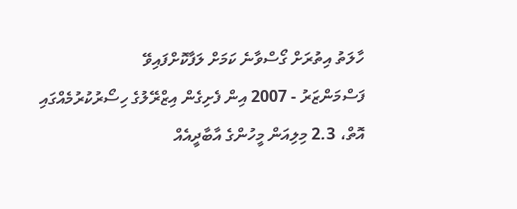ހާލަތު އިތުރަށް ގޯސްވާނެ ކަމަށް ލަފާކޮށްފައިވޭ
ފަސްމަންޒަރު - 2007 އިން ފެށިގެން އިޒްރޭލުގެ ހިސޯރުކުރުމެއްގައި އޮތް، 2.3 މިލިއަން މީހުންގެ އާބާދީއެއް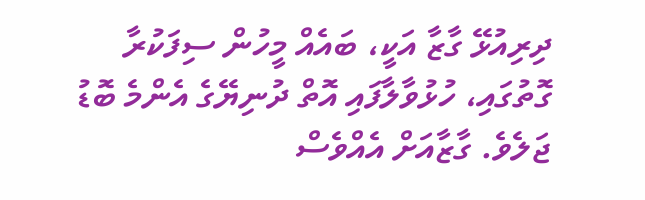ދިރިއުޅޭ ގާޒާ އަކީ، ބައެއް މީހުން ސިފަކުރާ ގޮތުގައި، ހުޅުވާލާފައި އޮތް ދުނިޔޭގެ އެންމެ ބޮޑު ޖަލެވެ. ގާޒާއަށް އެއްވެސް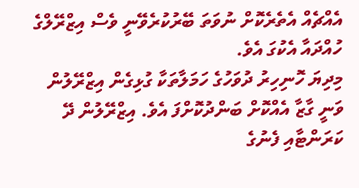އެއްޗެއް އެތެރެކޮށް ނުވަތަ ބޭރުކުރެވޭނީ ވެސް އިޒްރޭލްގެ ހުއްދައާ އެކުގަ އެވެ.
މިދިޔަ ހޮނިހިރު ދުވަހުގެ ހަމަލާތަކާ ގުޅިގެން އިޒްރޭލުން ވަނީ ގާޒާ އެއްކޮށް ބަންދުކޮށްފަ އެވެ. އިޒްރޭލުން ދޭ ކަރަންޓާއި ފެނުގެ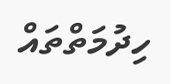ހިދުމަތްތައް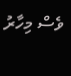ވެސް މިހާރު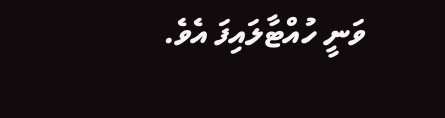ވަނީ ހުއްޓާލައިފަ އެވެ.